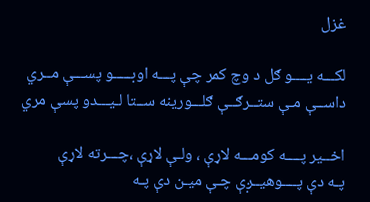غزل

لکـــه يــــو ګل د وچ کمر چې پـــه اوبـــــو پســـې مــري
داســې مـې ستــرګــې ګلـــورينه ســتا لـيـــدو پسې مري

اخــير پــــه کومـــه لاړې ، ولـې لاړې ،چـــرته لاړې
پـه دې پــــوهيــږې چـې ميـن دې پـه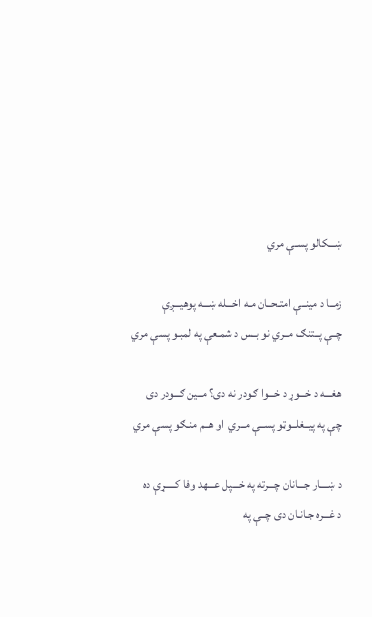ښـــکالو پسـې مري

زمــا د مينــې امتـحــان مـه اخـــله ښـــه پوهيـــږې
چــې پــتنګ مــري نو بــس د شمـعې په لمبـو پسې مري

هغـــه د خـــوړ د خـــوا ګـودر نه دى؟ مــين ګـــودر دى
چې په پيــغلــوټو پســې مــري  او هــم منـګو پسې مري

د ښــــار جـــانان چـــرته په خـــپل عـــهد وفا کـــــړې ده
د غـــره جـانـان دى چــې په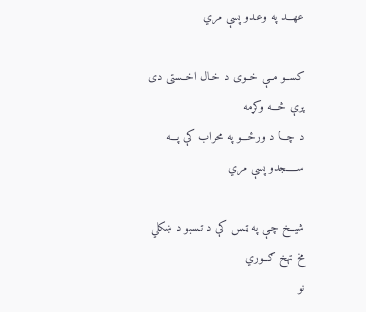عهـــد په وعـدو پسې مري

کســو مــې خــوى د خـال اخــستى دى پرې څـــه وکړمه
د چـــا د ورځـــو په محراب کې پـــه ســـــجدو پسې مري

شيــخ چـې په ټـس کې د تـسبو د ښکلي مخ تهخ ګــوري
نو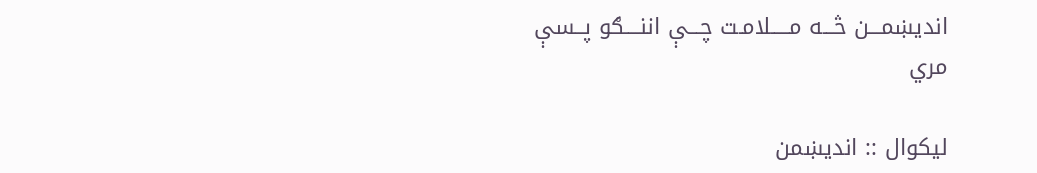انديښمـــن څـــه مـــــلامـت چـــې اننــــګو پــسې مري

لیکوال :: اندیښمن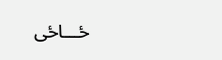ځـــاځی